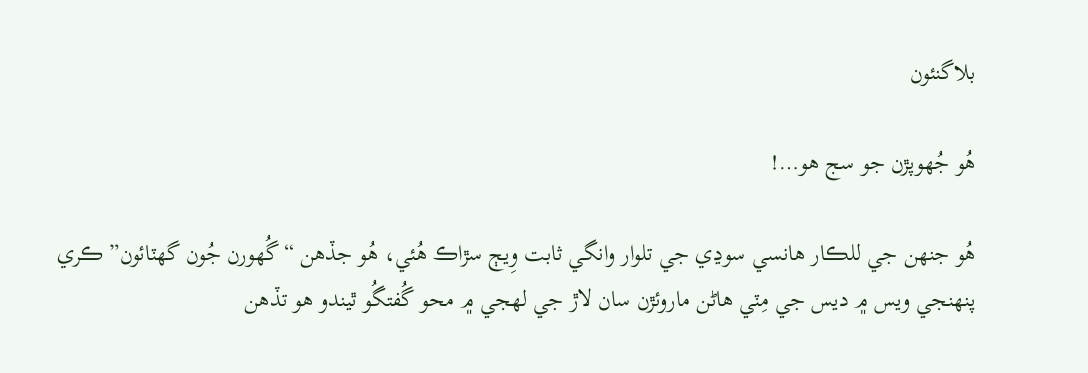بلاگنئون

هُو جُهوپڙن جو سج هو…!

هُو جنهن جي للڪار هانسي سوڍي جي تلوار وانگي ثابت وِيڄ سڙاڪ هُئي، هُو جڏھن “گُهورن جُون گهٽائون” ڪري پنهنجي ويس ۾ ديس جي مِٽي هاڻن ماروئڙن سان لاڙ جي لهجي ۾ محو گُفتگُو ٿيندو هو تڏھن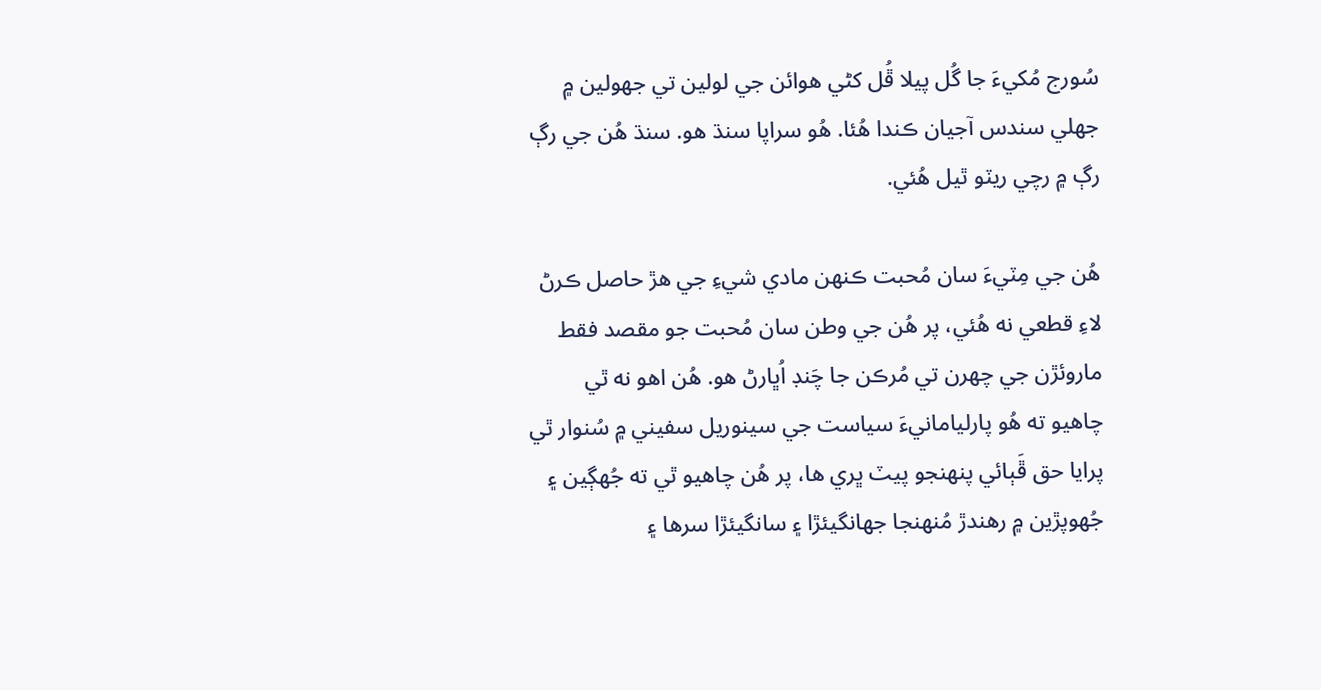سُورج مُکيءَ جا گُل پيلا ڦُل کڻي هوائن جي لولين تي جهولين ۾ جهلي سندس آجيان ڪندا هُئا. هُو سراپا سنڌ هو. سنڌ هُن جي رڳ رڳ ۾ رچي ريٽو ٿيل هُئي.

هُن جي مِٽيءَ سان مُحبت ڪنهن مادي شيءِ جي ھڙ حاصل ڪرڻ لاءِ قطعي نه هُئي، پر هُن جي وطن سان مُحبت جو مقصد فقط ماروئڙن جي چهرن تي مُرڪن جا چَنڊ اُڀارڻ هو. هُن اهو نه ٿي چاهيو ته هُو پارليامانيءَ سياست جي سينوريل سفيني ۾ سُنوار ٿي پرايا حق ڦَٻائي پنهنجو پيٽ ڀري ها، پر هُن چاهيو ٿي ته جُهڳين ۽ جُهوپڙين ۾ رهندڙ مُنهنجا جهانگيئڙا ۽ سانگيئڙا سرها ۽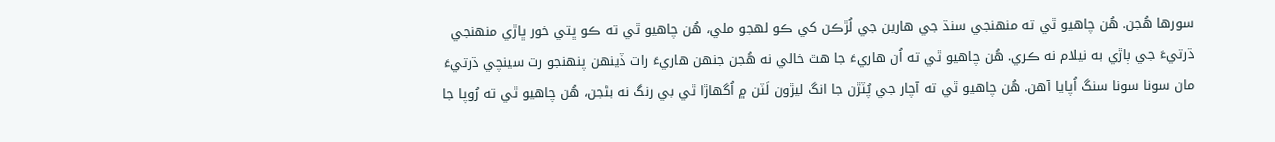سورها هُجن. هُن چاهيو ٿي ته منهنجي سنڌ جي هارين جي لُڙڪن کي ڪو لهجو ملي، هُن چاهيو ٿي ته ڪو ڀتي خور ڀاڙي منهنجي ڌرتيءَ جي ٻاڙي به نيلام نه ڪري. هُن چاهيو ٿي ته اُن هاريءَ جا هٿ خالي نه هُجن جنهن هاريءَ رات ڏينهن پنهنجو رت سينچي ڌرتيءَ مان سونا سونا سنگ اُپايا آھن. هُن چاهيو ٿي ته آچار جي پُٽڙن جا انگ ليڙون لَٽن ۾ اُگهاڙا ٿي بي رنگ نه بڻجن، هُن چاهيو ٿي ته رُوپا جا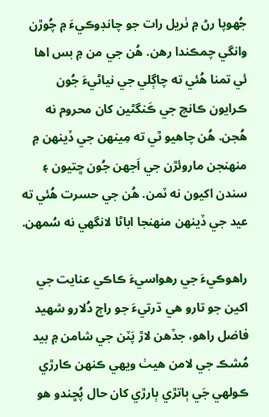جُهوپا رڻ ۾ ٺريل رات جو چانڊوڪيءَ ۾ چُوڙن وانگي چمڪندا رهن. هُن جي من ۾ بس اها ئي تمنا هُئي ته چاڳلي جي نياڻيءَ جُون ڪرايون ڪانچ جي ڪَنگڻين کان محروم نه هُجن. هُن چاهيو ٿي ته مِينهن جي ڏينهن ۾ منهنجن ماروئڙن جي اَجهن جُون ڇتيون ۽ سندن اکيون نه ٽمن. هُن جي حسرت هُئي ته عيد جي ڏينهن منهنجا اباڻا لانگهي نه سُمهن.

راهوڪيءَ جي رهواسيءَ ڪاڪي عنايت جي اکين جو تارو هي ڌرتيءَ جو راڄ دُلارو شھيد فاضل راهو، جڏھن لاڙ پَٽن جي شامن ۾ بيد مُشڪ جي لامن هيٺ ويهي ڪنهن ڪارڙي ڪولهي جَي ٻاتڙي ٻارڙي کان حال پُڇندو هو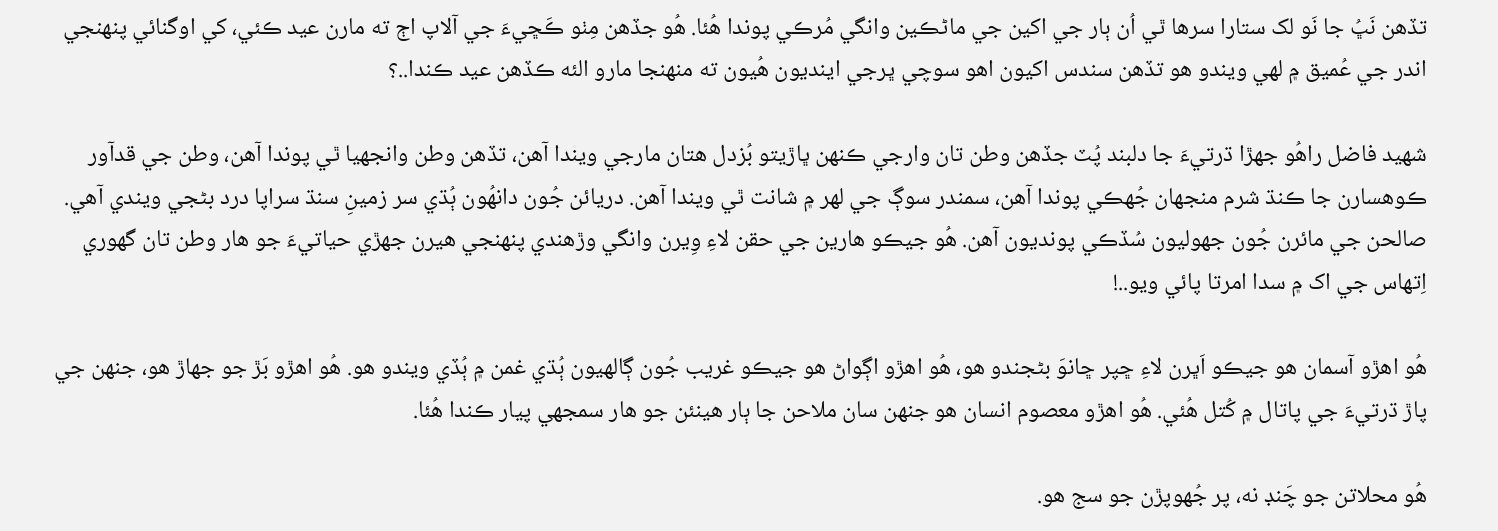تڏھن نَڀُ جا نَو لک ستارا سرها ٿي اُن ٻار جي اکين جي ماڻڪين وانگي مُرڪي پوندا هُئا. هُو جڏھن مِٺو ڪَڇيءَ جي آلاپ اڄ ته مارن عيد ڪئي، کي اوگنائي پنهنجي اندر جي عُميق ۾ لهي ويندو هو تڏھن سندس اکيون اهو سوچي ڀرجي اينديون هُيون ته منهنجا مارو الئه ڪڏھن عيد ڪندا..؟

شهيد فاضل راهُو جھڙا ڌرتيءَ جا دلبند پُٽ جڏھن وطن تان وارجي ڪنهن ڀاڙيتو بُزدل هتان مارجي ويندا آھن، تڏھن وطن وانجهيا ٿي پوندا آھن، وطن جي قدآور ڪوهسارن جا ڪنڌ شرم منجهان جُهڪي پوندا آھن، سمندر سوڳ جي لهر ۾ شانت ٿي ويندا آھن. دريائن جُون دانهُون ٻُڌي سر زمينِ سنڌ سراپا درد بڻجي ويندي آھي. صالحن جي مائرن جُون جهوليون سُڏڪي پونديون آھن. هُو جيڪو هارين جي حقن لاءِ وِيرن وانگي وڙھندي پنهنجي هيرن جھڙي حياتيءَ جو هار وطن تان گهوري اِتهاس جي اک ۾ سدا امرتا پائي ويو..!

هُو اهڙو آسمان هو جيڪو اَڀرن لاءِ ڇپر ڇانوَ بڻجندو هو، هُو اهڙو اڳواڻ هو جيڪو غريب جُون ڳالهيون ٻُڌي غمن ۾ ٻُڏي ويندو هو. هُو اھڙو بَڙ جو جهاڙ هو، جنهن جي پاڙ ڌرتيءَ جي پاتال ۾ کُتل هُئي. هُو اهڙو معصوم انسان هو جنهن سان ملاحن جا ٻار هينئن جو هار سمجهي پيار ڪندا هُئا.

هُو محلاتن جو چَنڊ نه، پر جُهوپڙن جو سج هو.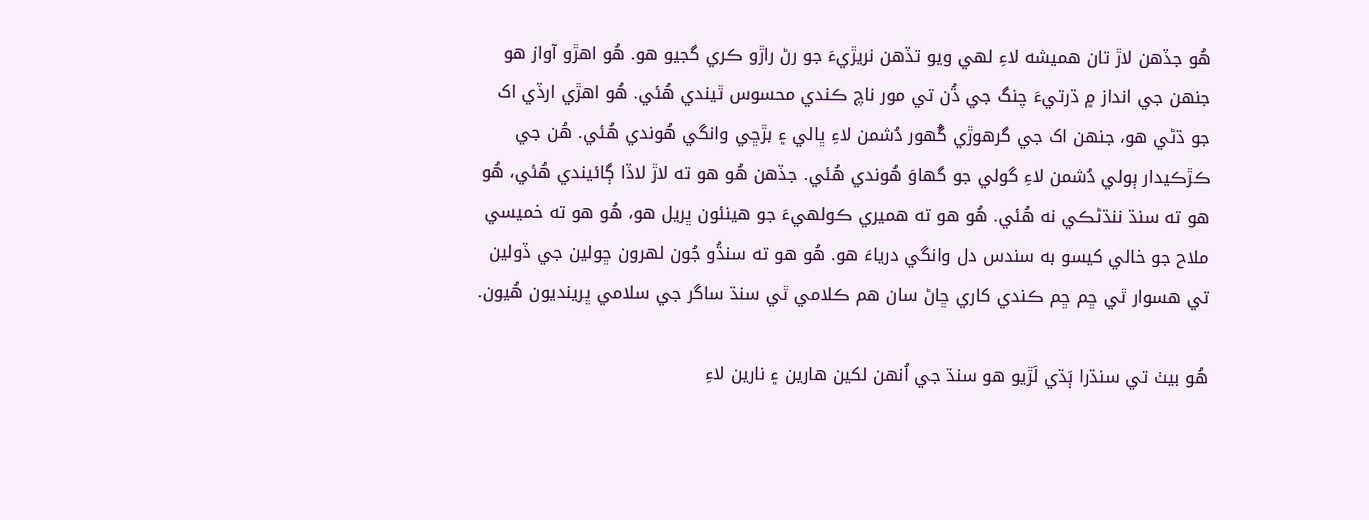هُو جڏھن لاڙ تان هميشه لاءِ لهي ويو تڏھن نريڙيءَ جو رڻ راڙو ڪري گجيو هو. هُو اهڙو آواز هو جنهن جي انداز ۾ ڌرتيءَ چنگ جي ڌُن تي مور ناچ ڪندي محسوس ٿيندي هُئي. هُو اهڙي ارڏي اک جو ڌڻي هو، جنهن اک جي گرهوڙي گُهور دُشمن لاءِ ڀالي ۽ بڙڇي وانگي هُوندي هُئي. هُن جي ڪڙڪيدار ٻولي دُشمن لاءِ گولي جو گهاوَ ھُوندي هُئي. جڏهن هُو هو ته لاڙ لاڏا ڳائيندي هُئي، هُو هو ته سنڌ ننڌڻڪي نه هُئي. هُو هو ته هميري ڪولهيءَ جو هينئون ڀريل هو، هُو هو ته خميسي ملاح جو خالي کيسو به سندس دل وانگي درياءَ هو. هُو هو ته سنڌُو جُون لهرون ڇولين جي ڏولين تي هسوار ٿي ڇم ڇم ڪندي کاري ڇاڻ سان هم ڪلامي ٿي سنڌ ساگر جي سلامي ڀرينديون هُيون.

هُو بيٺ تي سنڌرا ٻَڌي لَڙيو هو سنڌ جي اُنهن لکين هارين ۽ نارين لاءِ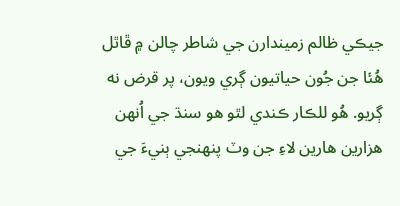جيڪي ظالم زميندارن جي شاطر چالن ۾ ڦاٿل هُئا جن جُون حياتيون ڳري ويون، پر قرض نه ڳريو. هُو للڪار ڪندي لٿو هو سنڌ جي اُنهن هزارين هارين لاءِ جن وٽ پنهنجي ٻنيءَ جي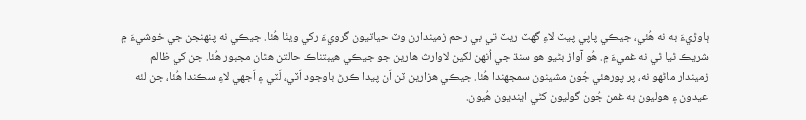ٻاوڙيءَ به نه هُئي، جيڪي پاپي پيٽ لاءِ گهٽ ريٽ تي بي رحم زميندارن وٽ حياتيون گرويءَ رکي ويٺا هُئا. جيڪي نه پنهنجن جي خوشيءَ ۾ شريڪ ٿيا ٿي نه غميءَ ۾. هُو آواز بڻيو هو سنڌ جي اُنهن لکين لاوارث هارين جو جيڪي هيبتناڪ حالتن هٿان مجبور هُئا. جن کي ظالم زميندار ماڻهو نه، پر پورهئي جُون مشينون سمجهندا هُئا. جيڪي هزارين ٽن اَن پيدا ڪرڻ باوجود اَٽي، لَٽي ۽ اَجهي لاءِ سڪندا هُئا، جن لئه عيدون ۽ هوليون به غمن جُون گوليون کڻي اينديون هُيون.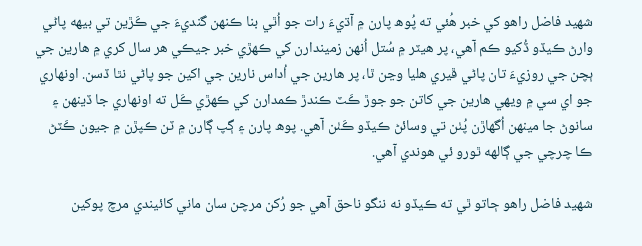شهيد فاضل راهو کي خبر هُئي ته پُوھ پارن ۾ آڌيءَ رات جو اُٿي بنا ڪنهن گنديءَ جي ڪَڙين تي بيهه پاڻي وارڻ ڪيڏو ڏُکيو ڪم آھي، پر هيٽر ۾ سُتل اُنهن زميندارن کي ڪهڙي خبر جيڪي هر سال کري ۾ هارين جي ٻچن جي روزيءَ تان پاڻي ڦيري هليا وڃن ٿا، پر هارين جي اُداس نارين جي اکين جو پاڻي نٿا ڏسن. اونهاري جو اي سي ۾ ويهي هارين جي کاتن جو جوڙ ڪَٽ ڪندڙ ڪمدارن کي ڪهڙي ڪَل ته اونهاري جا ڏينهن ۽ سانوڻ جا مينهن اُگهاڙن پُٺن تي وسائڻ ڪيڏو ڪَٺن آھي. پوھ پارن ۽ ڳپ ڳارن ۾ ٽن ڪپڙن ۾ جيون ڪَٽڻ ڪا چرچي جي ڳالهه ٿورو ئي هوندي آھي.

شهيد فاضل راهو ڄاتو ٿي ته ڪيڏو نه ننگو ناحق آھي جو رُکن مرچن سان ماني کائيندي مرچ پوکين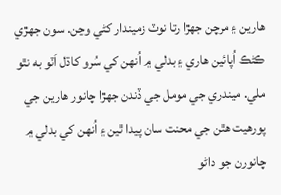هارين ۽ مرچن جھڙا رتا نوٽ زميندار کڻي وڃن. سون جھڙي ڪڻڪ اُپائين هاري ۽ بدلي ۾ اُنهن کي سُرو کاڌل اَٽو به نٿو ملي. ميندري جي مومل جي ڏندن جھڙا چانور هارين جي پورهيت هٿن جي محنت سان پيدا ٿين ۽ اُنهن کي بدلي ۾ چانورن جو داڻو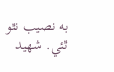به نصيب نٿو ٿئي. شهيد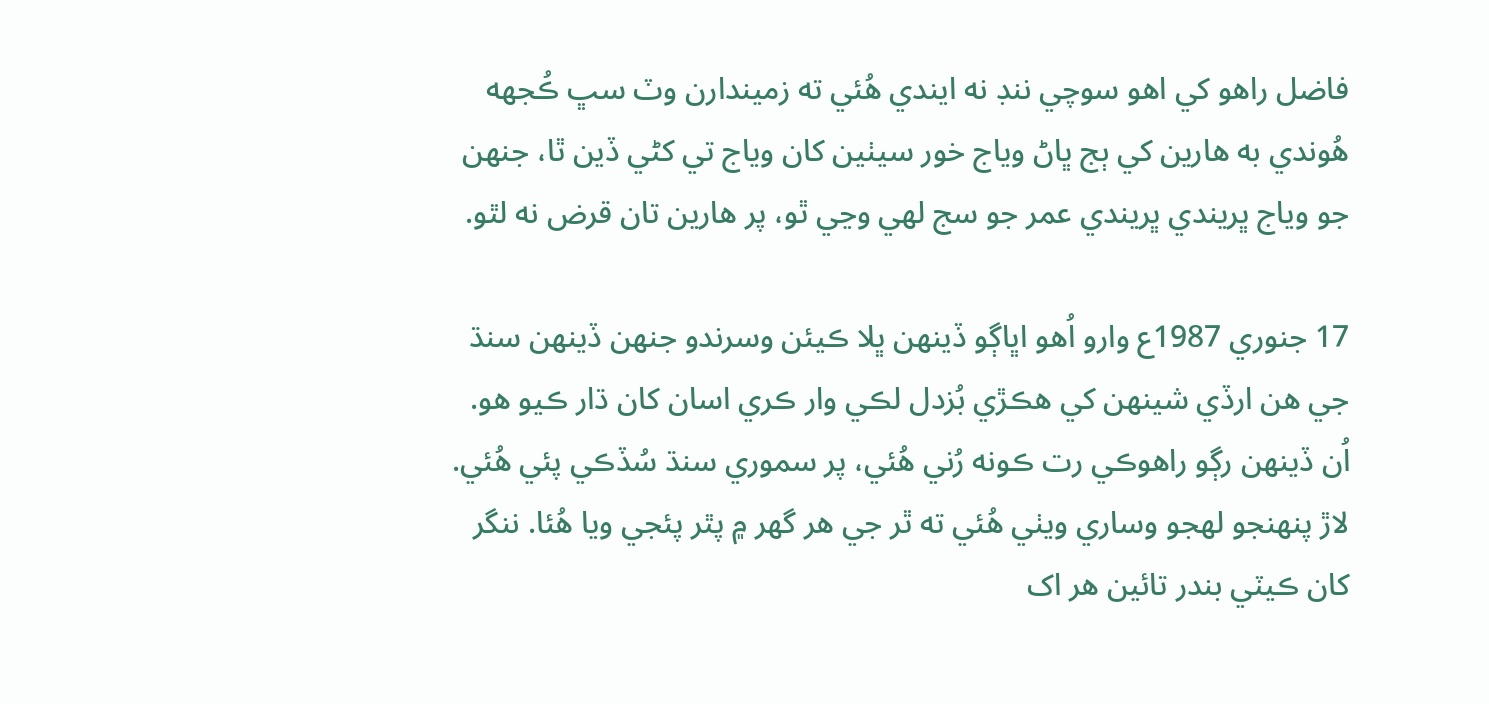فاضل راهو کي اهو سوچي ننڊ نه ايندي هُئي ته زميندارن وٽ سڀ ڪُجهه هُوندي به هارين کي ٻج ڀاڻ وياج خور سيٺين کان وياج تي کڻي ڏين ٿا، جنهن جو وياج ڀريندي ڀريندي عمر جو سج لهي وڃي ٿو، پر هارين تان قرض نه لٿو.

17 جنوري 1987ع وارو اُهو اڀاڳو ڏينهن ڀلا ڪيئن وسرندو جنهن ڏينهن سنڌ جي هن ارڏي شينهن کي هڪڙي بُزدل لڪي وار ڪري اسان کان ڌار ڪيو هو. اُن ڏينهن رڳو راهوڪي رت ڪونه رُني هُئي، پر سموري سنڌ سُڏڪي پئي هُئي. لاڙ پنهنجو لهجو وساري ويٺي هُئي ته ٿر جي هر گهر ۾ پٿر پئجي ويا هُئا. ننگر کان ڪيٽي بندر تائين هر اک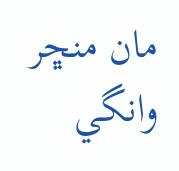مان منڇر وانگي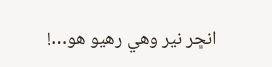انڇر نير وهي رهيو هو…!